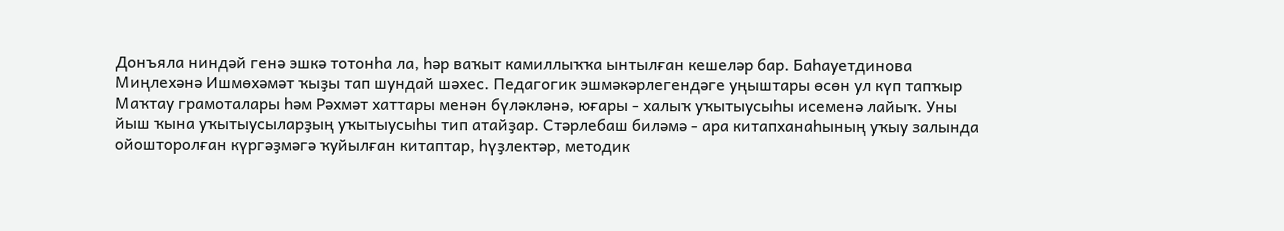Донъяла ниндәй генә эшкә тотонһа ла, һәр ваҡыт камиллыҡҡа ынтылған кешеләр бар. Баһауетдинова Миңлехәнә Ишмөхәмәт ҡыҙы тап шундай шәхес. Педагогик эшмәкәрлегендәге уңыштары өсөн ул күп тапҡыр Маҡтау грамоталары һәм Рәхмәт хаттары менән бүләкләнә, юғары - халыҡ уҡытыусыһы исеменә лайыҡ. Уны йыш ҡына уҡытыусыларҙың уҡытыусыһы тип атайҙар. Стәрлебаш биләмә - ара китапханаһының уҡыу залында ойошторолған күргәҙмәгә ҡуйылған китаптар, һүҙлектәр, методик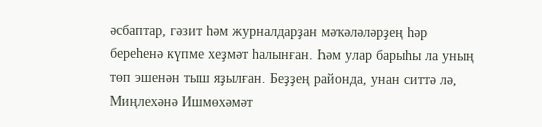әсбаптар, гәзит һәм журналдарҙан мәҡәләләрҙең һәр береһенә күпме хеҙмәт һалынған. Һәм улар барыһы ла уның төп эшенән тыш яҙылған. Беҙҙең районда, унан ситтә лә, Миңлехәнә Ишмөхәмәт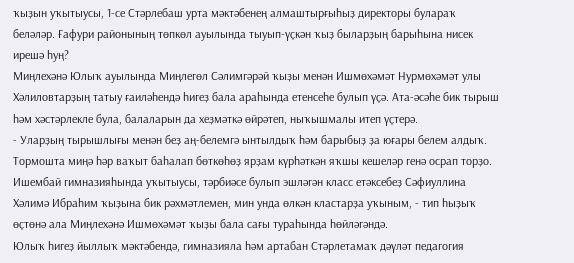ҡыҙын уҡытыусы, 1-се Стәрлебаш урта мәктәбенең алмаштырғыһыҙ директоры булараҡ беләләр. Ғафури районының төпкөл ауылында тыуып-үҫкән ҡыҙ быларҙың барыһына нисек ирешә һуң?
Миңлехәнә Юлыҡ ауылында Миңлегөл Сәлимгәрәй ҡыҙы менән Ишмөхәмәт Нурмөхәмәт улы Хәлиловтарҙың татыу ғаиләһендә һигеҙ бала араһында етенсеһе булып үҫә. Ата-әсәһе бик тырыш һәм хәстәрлекле була, балаларын да хеҙмәткә өйрәтеп, ныҡышмалы итеп үҫтерә.
- Уларҙың тырышлығы менән беҙ аң-белемгә ынтылдыҡ һәм барыбыҙ ҙа юғары белем алдыҡ. Тормошта миңә һәр ваҡыт баһалап бөткөһөҙ ярҙам күрһәткән яҡшы кешеләр генә осрап торҙо. Ишембай гимназияһында уҡытыусы, тәрбиәсе булып эшләгән класс етәксебеҙ Сәфиуллина Хәлимә Ибраһим ҡыҙына бик рәхмәтлемен, мин унда өлкән кластарҙа уҡыным, - тип һыҙыҡ өҫтөнә ала Миңлехәнә Ишмөхәмәт ҡыҙы бала сағы тураһында һөйләгәндә.
Юлыҡ һигеҙ йыллыҡ мәктәбендә, гимназияла һәм артабан Стәрлетамаҡ дәүләт педагогия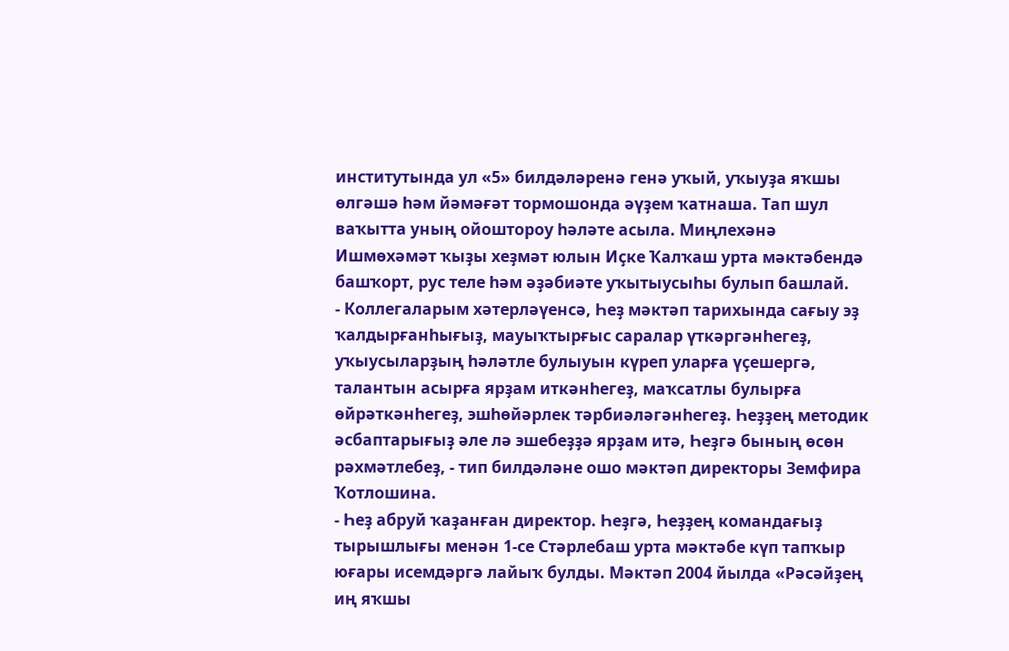институтында ул «5» билдәләренә генә уҡый, уҡыуҙа яҡшы өлгәшә һәм йәмәғәт тормошонда әүҙем ҡатнаша. Тап шул ваҡытта уның ойоштороу һәләте асыла. Миңлехәнә Ишмөхәмәт ҡыҙы хеҙмәт юлын Иҫке Ҡалҡаш урта мәктәбендә башҡорт, рус теле һәм әҙәбиәте уҡытыусыһы булып башлай.
- Коллегаларым хәтерләүенсә, Һеҙ мәктәп тарихында сағыу эҙ ҡалдырғанһығыҙ, мауыҡтырғыс саралар үткәргәнһегеҙ, уҡыусыларҙың һәләтле булыуын күреп уларға үҫешергә, талантын асырға ярҙам иткәнһегеҙ, маҡсатлы булырға өйрәткәнһегеҙ, эшһөйәрлек тәрбиәләгәнһегеҙ. Һеҙҙең методик әсбаптарығыҙ әле лә эшебеҙҙә ярҙам итә, Һеҙгә бының өсөн рәхмәтлебеҙ, - тип билдәләне ошо мәктәп директоры Земфира Ҡотлошина.
- Һеҙ абруй ҡаҙанған директор. Һеҙгә, Һеҙҙең командағыҙ тырышлығы менән 1-се Стәрлебаш урта мәктәбе күп тапҡыр юғары исемдәргә лайыҡ булды. Мәктәп 2004 йылда «Рәсәйҙең иң яҡшы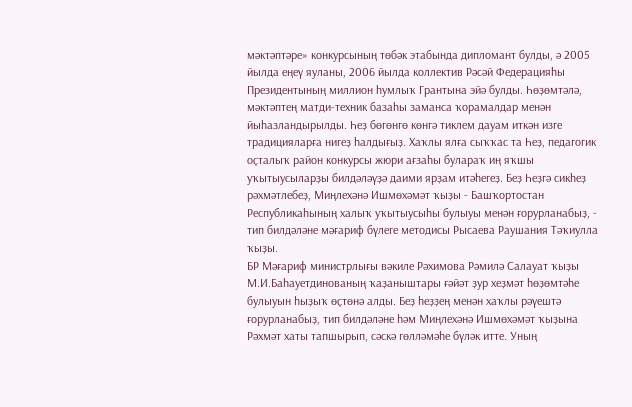мәктәптәре» конкурсының төбәк этабында дипломант булды, ә 2005 йылда еңеү яуланы, 2006 йылда коллектив Рәсәй Федерацияһы Президентының миллион һумлыҡ Грантына эйә булды. Һөҙөмтәлә, мәктәптең матди-техник базаһы заманса ҡорамалдар менән йыһазландырылды. Һеҙ бөгөнгө көнгә тиклем дауам иткән изге традицияларға нигеҙ һалдығыҙ. Хаҡлы ялға сыҡҡас та Һеҙ, педагогик оҫталыҡ район конкурсы жюри ағзаһы булараҡ иң яҡшы уҡытыусыларҙы билдәләүҙә даими ярҙам итәһегеҙ. Беҙ Һеҙгә сикһеҙ рәхмәтлебеҙ, Миңлехәнә Ишмөхәмәт ҡыҙы - Башҡортостан Республикаһының халыҡ уҡытыусыһы булыуы менән ғорурланабыҙ, - тип билдәләне мәғариф бүлеге методисы Рысаева Раушания Тәҡиулла ҡыҙы.
БР Мәғариф министрлығы вәкиле Рәхимова Рәмилә Салауат ҡыҙы М.И.Баһауетдинованың ҡаҙаныштары ғәйәт ҙур хеҙмәт һөҙөмтәһе булыуын һыҙыҡ өҫтөнә алды. Беҙ һеҙҙең менән хаҡлы рәүештә ғорурланабыҙ, тип билдәләне һәм Миңлехәнә Ишмөхәмәт ҡыҙына Рәхмәт хаты тапшырып, сәскә гөлләмәһе бүләк итте. Уның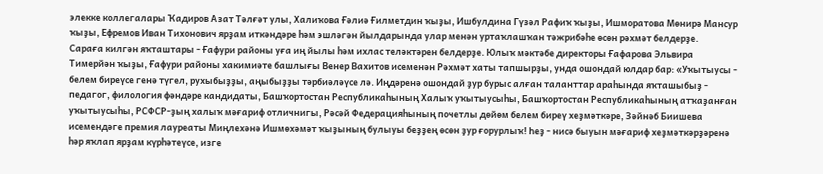элекке коллегалары Ҡадиров Азат Тәлғәт улы, Халиҡова Ғәлиә Ғилметдин ҡыҙы, Ишбулдина Гүзәл Рафиҡ ҡыҙы, Ишморатова Мөнирә Мансур ҡыҙы, Ефремов Иван Тихонович ярҙам иткәндәре һәм эшләгән йылдарында улар менән уртаҡлашҡан тәжрибәһе өсөн рәхмәт белдерҙе.
Сараға килгән яҡташтары - Ғафури районы уға иң йылы һәм ихлас теләктәрен белдерҙе. Юлыҡ мәктәбе директоры Ғафарова Эльвира Тимерйән ҡыҙы, Ғафури районы хакимиәте башлығы Венер Вахитов исеменән Рәхмәт хаты тапшырҙы, унда ошондай юлдар бар: «Уҡытыусы - белем биреүсе генә түгел, рухыбыҙҙы, аңыбыҙҙы тәрбиәләүсе лә. Иңдәренә ошондай ҙур бурыс алған таланттар араһында яҡташыбыҙ - педагог, филология фәндәре кандидаты, Башҡортостан Республикаһының Халыҡ уҡытыусыһы, Башҡортостан Республикаһының атҡаҙанған уҡытыусыһы, РСФСР-ҙың халыҡ мәғариф отличнигы, Рәсәй Федерацияһының почетлы дөйөм белем биреү хеҙмәткәре, Зәйнәб Биишева исемендәге премия лауреаты Миңлехәнә Ишмөхәмәт ҡыҙының булыуы беҙҙең өсөн ҙур ғорурлыҡ! Һеҙ - нисә быуын мәғариф хеҙмәткәрҙәренә һәр яҡлап ярҙам күрһәтеүсе, изге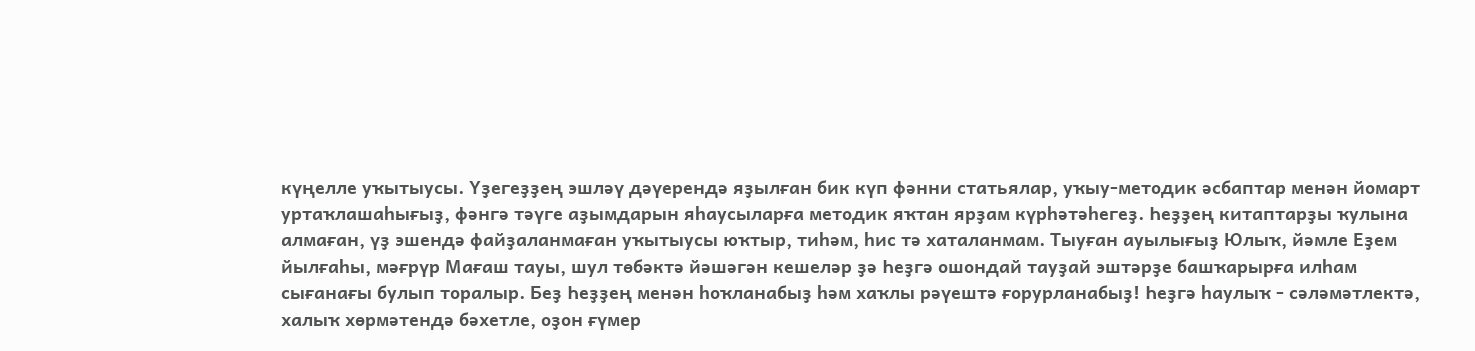күңелле уҡытыусы. Үҙегеҙҙең эшләү дәүерендә яҙылған бик күп фәнни статьялар, уҡыу-методик әсбаптар менән йомарт уртаҡлашаһығыҙ, фәнгә тәүге аҙымдарын яһаусыларға методик яҡтан ярҙам күрһәтәһегеҙ. Һеҙҙең китаптарҙы ҡулына алмаған, үҙ эшендә файҙаланмаған уҡытыусы юҡтыр, тиһәм, һис тә хаталанмам. Тыуған ауылығыҙ Юлыҡ, йәмле Еҙем йылғаһы, мәғрүр Мағаш тауы, шул төбәктә йәшәгән кешеләр ҙә Һеҙгә ошондай тауҙай эштәрҙе башҡарырға илһам сығанағы булып торалыр. Беҙ Һеҙҙең менән һоҡланабыҙ һәм хаҡлы рәүештә ғорурланабыҙ! Һеҙгә һаулыҡ - сәләмәтлектә, халыҡ хөрмәтендә бәхетле, оҙон ғүмер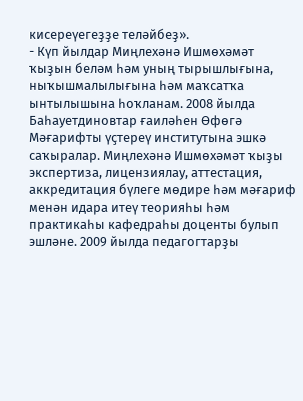кисереүегеҙҙе теләйбеҙ».
- Күп йылдар Миңлехәнә Ишмөхәмәт ҡыҙын беләм һәм уның тырышлығына, ныҡышмалылығына һәм маҡсатҡа ынтылышына һоҡланам. 2008 йылда Баһауетдиновтар ғаиләһен Өфөгә Мәғарифты үҫтереү институтына эшкә саҡыралар. Миңлехәнә Ишмөхәмәт ҡыҙы экспертиза, лицензиялау, аттестация, аккредитация бүлеге мөдире һәм мәғариф менән идара итеү теорияһы һәм практикаһы кафедраһы доценты булып эшләне. 2009 йылда педагогтарҙы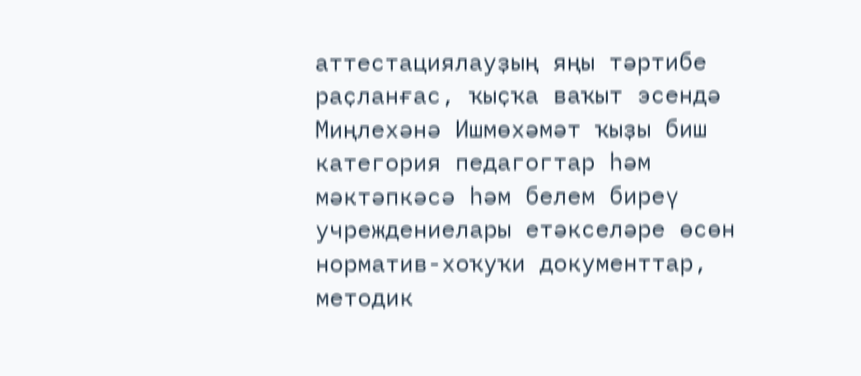аттестациялауҙың яңы тәртибе раҫланғас, ҡыҫҡа ваҡыт эсендә Миңлехәнә Ишмөхәмәт ҡыҙы биш категория педагогтар һәм мәктәпкәсә һәм белем биреү учреждениелары етәкселәре өсөн норматив-хоҡуҡи документтар, методик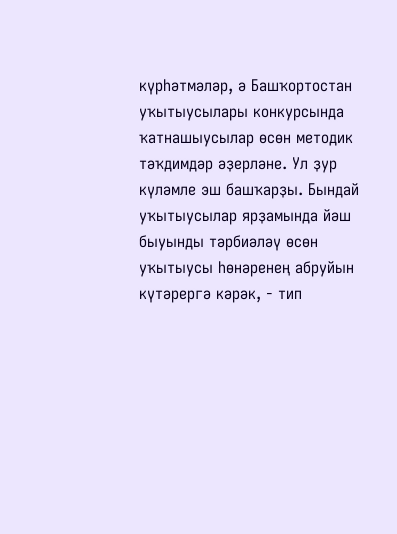күрһәтмәләр, ә Башҡортостан уҡытыусылары конкурсында ҡатнашыусылар өсөн методик тәҡдимдәр әҙерләне. Ул ҙур күләмле эш башҡарҙы. Бындай уҡытыусылар ярҙамында йәш быуынды тәрбиәләү өсөн уҡытыусы һөнәренең абруйын күтәрергә кәрәк, - тип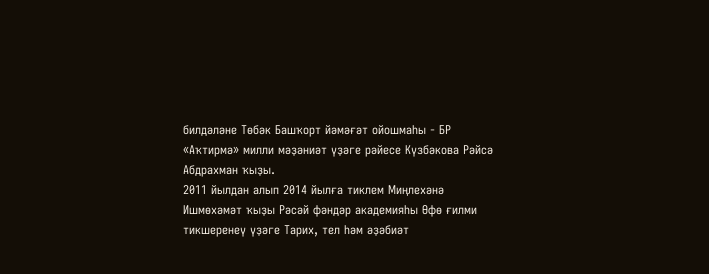билдәләне Төбәк Башҡорт йәмәғәт ойошмаһы - БР «Аҡтирмә» милли мәҙәниәт үҙәге рәйесе Күзбәкова Рәйсә Абдрахман ҡыҙы.
2011 йылдан алып 2014 йылға тиклем Миңлехәнә Ишмөхәмәт ҡыҙы Рәсәй фәндәр академияһы Өфө ғилми тикшеренеү үҙәге Тарих, тел һәм әҙәбиәт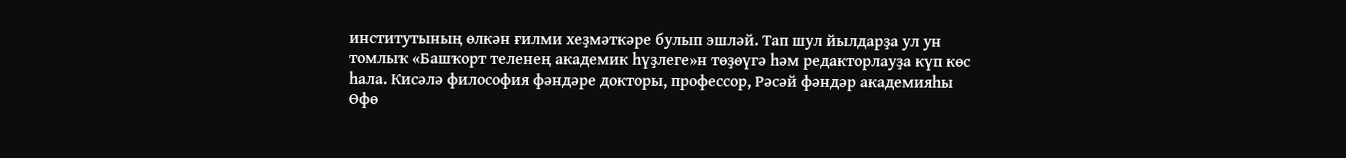институтының өлкән ғилми хеҙмәткәре булып эшләй. Тап шул йылдарҙа ул ун томлыҡ «Башҡорт теленең академик һүҙлеге»н төҙөүгә һәм редакторлауҙа күп көс һала. Кисәлә философия фәндәре докторы, профессор, Рәсәй фәндәр академияһы Өфө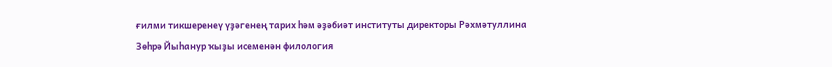ғилми тикшеренеү үҙәгенең тарих һәм әҙәбиәт институты директоры Рәхмәтуллина Зөһрә Йыһанур ҡыҙы исеменән филология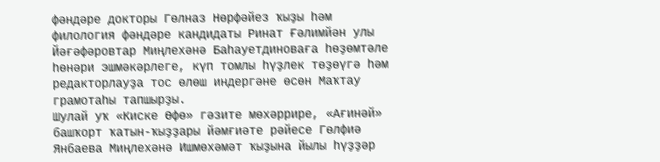фәндәре докторы Гөлназ Нөрфәйез ҡыҙы һәм филология фәндәре кандидаты Ринат Ғәлимйән улы Йәғәфәровтар Миңлехәнә Баһауетдиноваға һөҙөмтәле һөнәри эшмәкәрлеге, күп томлы һүҙлек төҙөүгә һәм редакторлауҙа тос өлөш индергәне өсөн Маҡтау грамотаһы тапшырҙы.
Шулай уҡ «Киске Өфө» гәзите мөхәррире, «Ағинәй» башҡорт ҡатын-ҡыҙҙары йәмғиәте рәйесе Гөлфиә Янбаева Миңлехәнә Ишмөхәмәт ҡыҙына йылы һүҙҙәр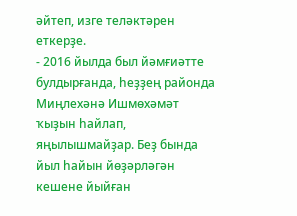әйтеп, изге теләктәрен еткерҙе.
- 2016 йылда был йәмғиәтте булдырғанда, һеҙҙең районда Миңлехәнә Ишмөхәмәт ҡыҙын һайлап, яңылышмайҙар. Беҙ бында йыл һайын йөҙәрләгән кешене йыйған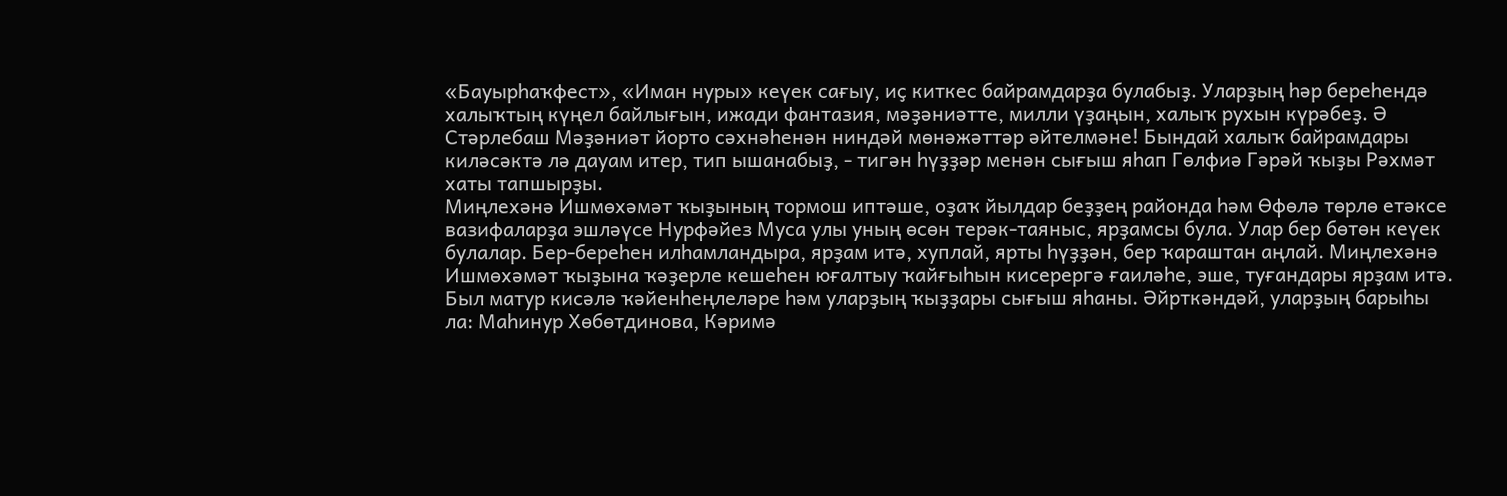«Бауырһаҡфест», «Иман нуры» кеүек сағыу, иҫ киткес байрамдарҙа булабыҙ. Уларҙың һәр береһендә халыҡтың күңел байлығын, ижади фантазия, мәҙәниәтте, милли үҙаңын, халыҡ рухын күрәбеҙ. Ә Стәрлебаш Мәҙәниәт йорто сәхнәһенән ниндәй мөнәжәттәр әйтелмәне! Бындай халыҡ байрамдары киләсәктә лә дауам итер, тип ышанабыҙ, - тигән һүҙҙәр менән сығыш яһап Гөлфиә Гәрәй ҡыҙы Рәхмәт хаты тапшырҙы.
Миңлехәнә Ишмөхәмәт ҡыҙының тормош иптәше, оҙаҡ йылдар беҙҙең районда һәм Өфөлә төрлө етәксе вазифаларҙа эшләүсе Нурфәйез Муса улы уның өсөн терәк-таяныс, ярҙамсы була. Улар бер бөтөн кеүек булалар. Бер-береһен илһамландыра, ярҙам итә, хуплай, ярты һүҙҙән, бер ҡараштан аңлай. Миңлехәнә Ишмөхәмәт ҡыҙына ҡәҙерле кешеһен юғалтыу ҡайғыһын кисерергә ғаиләһе, эше, туғандары ярҙам итә. Был матур кисәлә ҡәйенһеңлеләре һәм уларҙың ҡыҙҙары сығыш яһаны. Әйрткәндәй, уларҙың барыһы ла: Маһинур Хөбөтдинова, Кәримә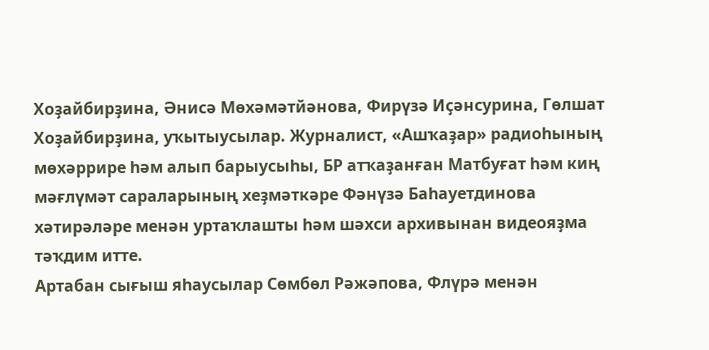Хоҙайбирҙина, Әнисә Мөхәмәтйәнова, Фирүзә Иҫәнсурина, Гөлшат Хоҙайбирҙина, уҡытыусылар. Журналист, «Ашҡаҙар» радиоһының мөхәррире һәм алып барыусыһы, БР атҡаҙанған Матбуғат һәм киң мәғлүмәт сараларының хеҙмәткәре Фәнүзә Баһауетдинова хәтирәләре менән уртаҡлашты һәм шәхси архивынан видеояҙма тәҡдим итте.
Артабан сығыш яһаусылар Сөмбөл Рәжәпова, Флүрә менән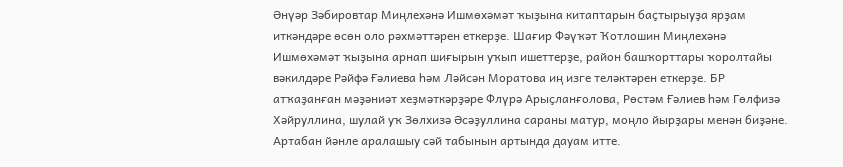Әнүәр Зәбировтар Миңлехәнә Ишмөхәмәт ҡыҙына китаптарын баҫтырыуҙа ярҙам иткәндәре өсөн оло рәхмәттәрен еткерҙе. Шағир Фәүҡәт Ҡотлошин Миңлехәнә Ишмөхәмәт ҡыҙына арнап шиғырын уҡып ишеттерҙе, район башҡорттары ҡоролтайы вәкилдәре Рәйфә Ғәлиева һәм Ләйсән Моратова иң изге теләктәрен еткерҙе. БР атҡаҙанған мәҙәниәт хеҙмәткәрҙәре Флүрә Арыҫланғолова, Рөстәм Ғәлиев һәм Гөлфизә Хәйруллина, шулай уҡ Зөлхизә Әсәҙуллина сараны матур, моңло йырҙары менән биҙәне. Артабан йәнле аралашыу сәй табынын артында дауам итте.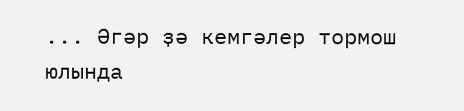... Әгәр ҙә кемгәлер тормош юлында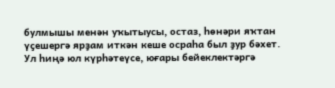булмышы менән уҡытыусы, остаз, һөнәри яҡтан үҫешергә ярҙам иткән кеше осраһа был ҙур бәхет. Ул һиңә юл күрһәтеүсе, юғары бейеклектәргә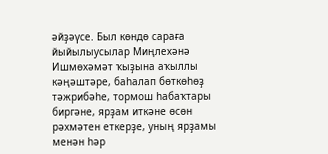әйҙәүсе. Был көндө сараға йыйылыусылар Миңлехәнә Ишмөхәмәт ҡыҙына аҡыллы кәңәштәре, баһалап бөткөһөҙ тәжрибәһе, тормош һабаҡтары биргәне, ярҙам иткәне өсөн рәхмәтен еткерҙе, уның ярҙамы менән һәр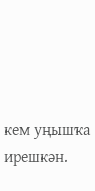кем уңышҡа ирешкән.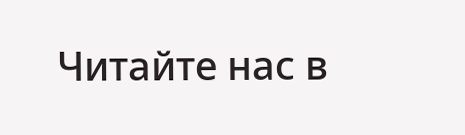Читайте нас в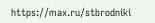https://max.ru/stbrodniki